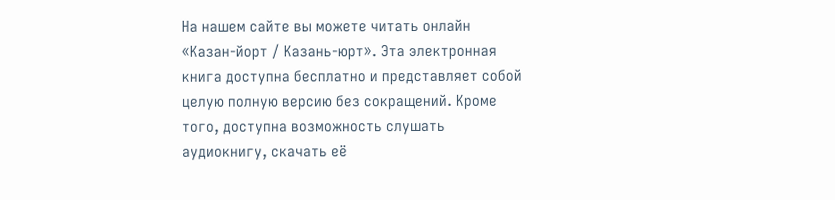На нашем сайте вы можете читать онлайн «Казан-йорт / Казань-юрт». Эта электронная книга доступна бесплатно и представляет собой целую полную версию без сокращений. Кроме того, доступна возможность слушать аудиокнигу, скачать её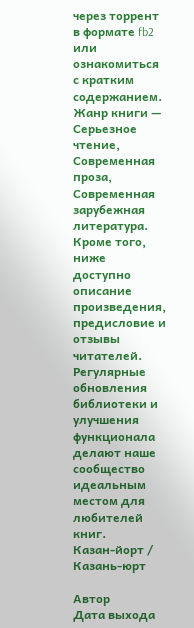через торрент в формате fb2 или ознакомиться с кратким содержанием. Жанр книги — Серьезное чтение, Современная проза, Современная зарубежная литература. Кроме того, ниже доступно описание произведения, предисловие и отзывы читателей. Регулярные обновления библиотеки и улучшения функционала делают наше сообщество идеальным местом для любителей книг.
Казан-йорт / Казань-юрт

Автор
Дата выхода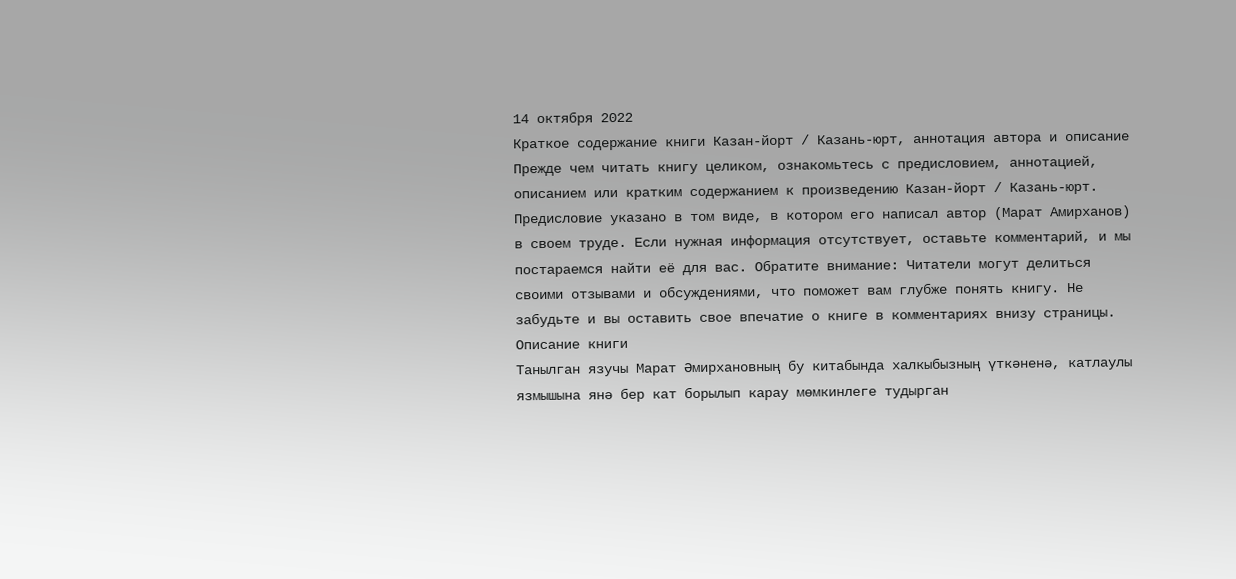14 октября 2022
Краткое содержание книги Казан-йорт / Казань-юрт, аннотация автора и описание
Прежде чем читать книгу целиком, ознакомьтесь с предисловием, аннотацией, описанием или кратким содержанием к произведению Казан-йорт / Казань-юрт. Предисловие указано в том виде, в котором его написал автор (Марат Амирханов) в своем труде. Если нужная информация отсутствует, оставьте комментарий, и мы постараемся найти её для вас. Обратите внимание: Читатели могут делиться своими отзывами и обсуждениями, что поможет вам глубже понять книгу. Не забудьте и вы оставить свое впечатие о книге в комментариях внизу страницы.
Описание книги
Танылган язучы Марат Әмирхановның бу китабында халкыбызның үткәненә, катлаулы язмышына янә бер кат борылып карау мөмкинлеге тудырган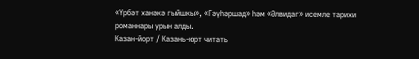«Үрбәт ханәкә гыйшкы», «Гәүһәршад» һәм «Әлвидаг» исемле тарихи романнары урын алды.
Казан-йорт / Казань-юрт читать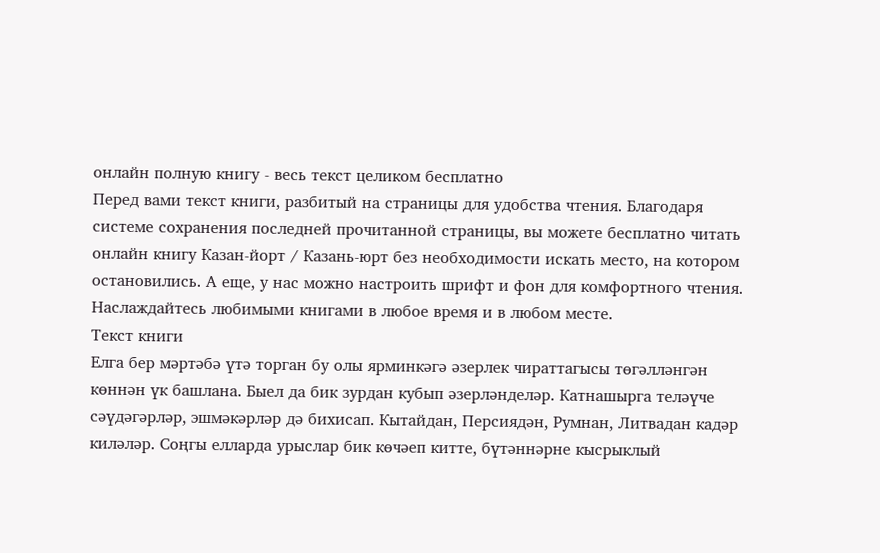онлайн полную книгу - весь текст целиком бесплатно
Перед вами текст книги, разбитый на страницы для удобства чтения. Благодаря системе сохранения последней прочитанной страницы, вы можете бесплатно читать онлайн книгу Казан-йорт / Казань-юрт без необходимости искать место, на котором остановились. А еще, у нас можно настроить шрифт и фон для комфортного чтения. Наслаждайтесь любимыми книгами в любое время и в любом месте.
Текст книги
Елга бер мәртәбә үтә торган бу олы ярминкәгә әзерлек чираттагысы төгәлләнгән көннән үк башлана. Быел да бик зурдан кубып әзерләнделәр. Катнашырга теләүче сәүдәгәрләр, эшмәкәрләр дә бихисап. Кытайдан, Персиядән, Румнан, Литвадан кадәр киләләр. Соңгы елларда урыслар бик көчәеп китте, бүтәннәрне кысрыклый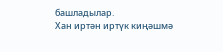башладылар.
Хан иртән иртүк киңәшмә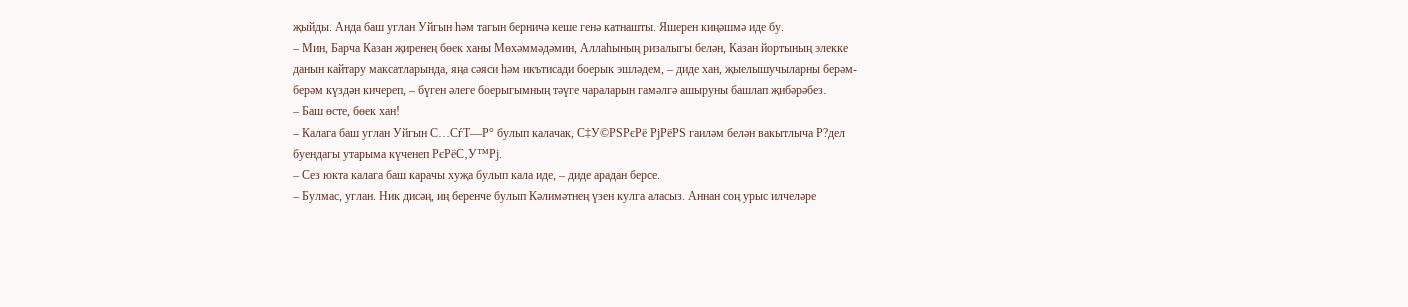җыйды. Анда баш углан Уйгын һәм тагын берничә кеше генә катнашты. Яшерен киңәшмә иде бу.
– Мин, Барча Казан җиренең бөек ханы Мөхәммәдәмин, Аллаһының ризалыгы белән, Казан йортының элекке данын кайтару максатларында, яңа сәяси һәм икътисади боерык эшләдем, – диде хан, җыелышучыларны берәм-берәм күздән кичереп, – бүген әлеге боерыгымның тәүге чараларын гамәлгә ашыруны башлап җибәрәбез.
– Баш өсте, бөек хан!
– Калага баш углан Уйгын С…СѓТ—Р° булып калачак, С‡У©РЅРєРё РјРёРЅ гаиләм белән вакытлыча Р?дел буендагы утарыма күченеп РєРёС‚У™Рј.
– Сез юкта калага баш карачы хуҗа булып кала иде, – диде арадан берсе.
– Булмас, углан. Ник дисәң, иң беренче булып Кәлимәтнең үзен кулга аласыз. Аннан соң урыс илчеләре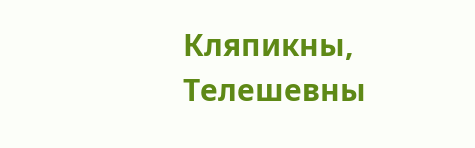Кляпикны, Телешевны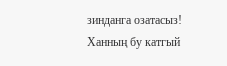зинданга озатасыз!
Ханның бу катгый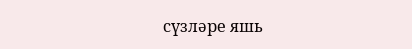сүзләре яшь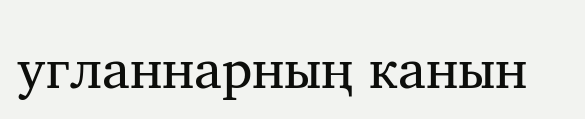угланнарның канын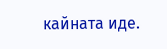кайната иде.